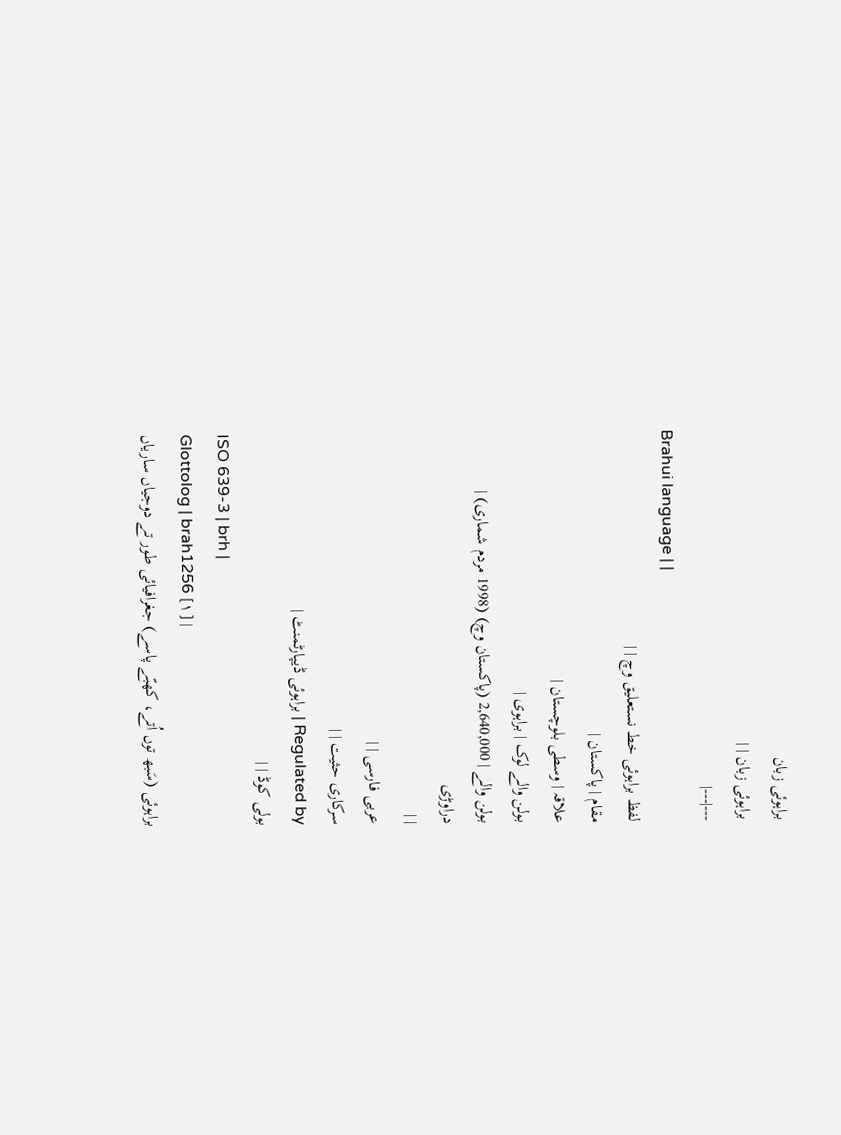براہوئی زبان
براہوئی زبان | |
---|---|
Brahui language | |
لفظ براہوئی خط نستعلیق وچ | |
مقام | پاکستان |
علاقہ | وسطی بلوچستان |
بولن والے لوک | براہوی |
بولن والے | 2,640,000 (پاکستان وچ) (1998 مردم شماری) |
دراوڑی
| |
عربی فارسی | |
سرکاری حثیت | |
Regulated by | براہوئی ڈیپارٹمنٹ |
بولی کوڈ | |
ISO 639-3 | brh |
Glottolog | brah1256 [۱] |
براہوئی (سَبھ توں اُتے، کھبّے پاسے) جغرافیائی طور تے دوجیاں ساریاں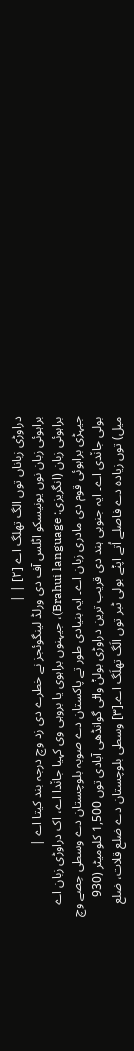دراوڑی زباناں توں الگ تھلگ اے [۲] | |
براہوئی زبان نوں یونیسکو اٹلس آف دی ورلڈ لینگوئجز نے خطرے دی زد وچ درجہ بند کیتا اے |
براہوئی زبان (انگریزی: Brahui language)، جیہنوں براہوی یا بروہی وی کہیا جان٘دا اے، اک دراوڑی زبان اے جیہڑی براہوئی قوم دی مادری زبان اے۔ ایہ بنیادی طور تے پاکستان دے صوبہ بلوچستان دے وسطی حِصے وچ بولی جان٘دی اے۔ ایہ جنوبی ہند دی قریب ترین دراوڑی بولݨ واݪی گوانڈھی آبادی توں 1,500 کلومیٹر (930 میل) توں زیادہ دے فاصلے اُتے اپݨے بولی ٹبر توں الَگ تھلَگ اے۔[۳] وسطی بلوچستان دے ضلع قلات، ضلع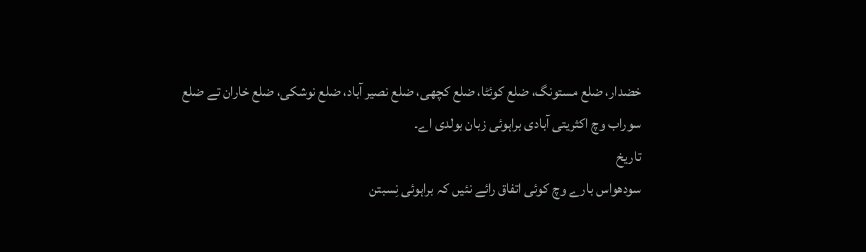خضدار، ضلع مستونگ، ضلع کوئٹا، ضلع کچھی، ضلع نصیر آباد، ضلع نوشکی، ضلع خاران تے ضلع سوراب وچ اکثریتی آبادی براہوئی زبان بولدی اے۔
تاریخ
سودھواس بارے وچ کوئی اتفاق رائے نئیں کہ براہوئی نِسبتن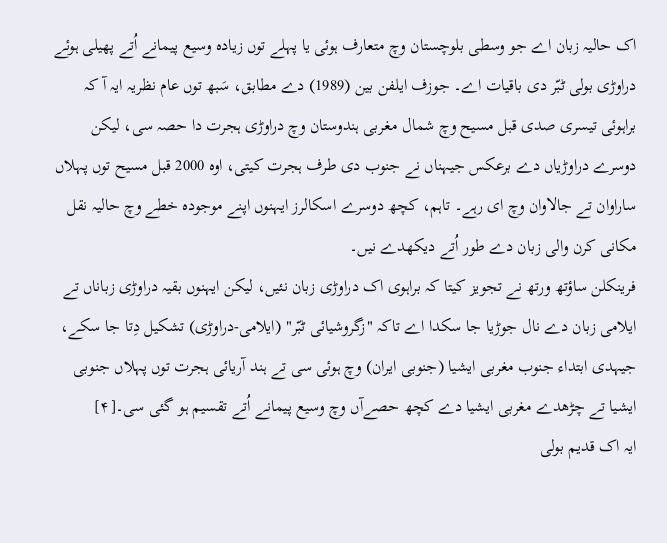اک حالیہ زبان اے جو وسطی بلوچستان وچ متعارف ہوئی یا پہلے توں زیادہ وسیع پیمانے اُتے پھیلی ہوئے دراوڑی بولی ٹبّر دی باقیات اے۔ جوزف ایلفن بین (1989) دے مطابق، سَبھ توں عام نظریہ ایہ آ کہ براہوئی تیسری صدی قبل مسیح وچ شمال مغربی ہندوستان وچ دراوڑی ہجرت دا حصہ سی، لیکن دوسرے دراوڑیاں دے برعکس جیہناں نے جنوب دی طرف ہجرت کیتی، اوہ 2000 قبل مسیح توں پہلاں ساراوان تے جالاوان وچ ای رہے۔ تاہم، کچھ دوسرے اسکالرز ایہنوں اپنے موجودہ خطے وچ حالیہ نقل مکانی کرن والی زبان دے طور اُتے دیکھدے نیں۔
فرینکلن ساؤتھ ورتھ نے تجویز کیتا کہ براہوی اک دراوڑی زبان نئیں، لیکن ایہنوں بقیہ دراوڑی زباناں تے ایلامی زبان دے نال جوڑیا جا سکدا اے تاکہ "زگروشیائی ٹبّر" (ایلامی-دراوڑی) تشکیل دِتا جا سکے، جیہدی ابتداء جنوب مغربی ایشیا (جنوبی ایران) وچ ہوئی سی تے ہند آریائی ہجرت توں پہلاں جنوبی ایشیا تے چڑھدے مغربی ایشیا دے کچھ حصےآں وچ وسیع پیمانے اُتے تقسیم ہو گئی سی۔[۴]
ایہ اک قدیم بولی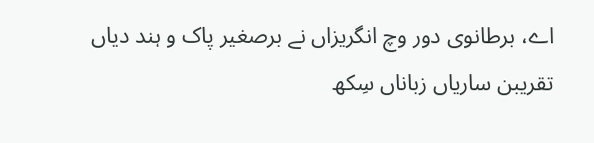اے، برطانوی دور وچ انگریزاں نے برصغیر پاک و ہند دیاں تقریبن ساریاں زباناں سِکھ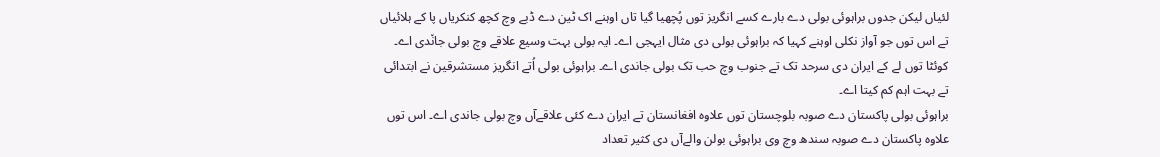لئیاں لیکن جدوں براہوئی بولی دے بارے کسے انگریز توں پُچھیا گیا تاں اوہنے اک ٹین دے ڈبے وچ کچھ کنکریاں پا کے ہلائیاں تے اس توں جو آواز نکلی اوہنے کہیا کہ براہوئی بولی دی مثال ایہجی اے۔ ایہ بولی بہت وسیع علاقے وچ بولی جان٘دی اے۔ کوئٹا توں لے کے ایران دی سرحد تک تے جنوب وچ حب تک بولی جاندی اے۔ براہوئی بولی اُتے انگریز مستشرقین نے ابتدائی تے بہت اہم کم کیتا اے۔
براہوئی بولی پاکستان دے صوبہ بلوچستان توں علاوہ افغانستان تے ایران دے کئی علاقےآں وچ بولی جاندی اے۔ اس توں علاوہ پاکستان دے صوبہ سندھ وچ وی براہوئی بولن والےآں دی کثیر تعداد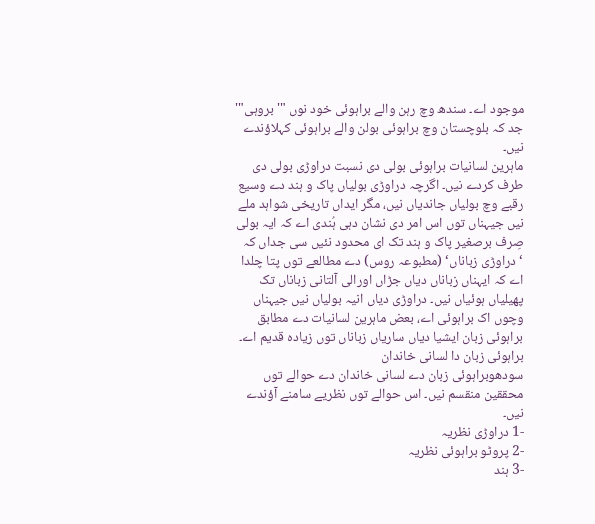موجود اے۔ سندھ وچ رہن والے براہوئی خود نوں "'بروہی"' جد کہ بلوچستان وچ براہوئی بولن والے براہوئی کہلاؤندے نيں۔
ماہرین لسانیات براہوئی بولی دی نسبت دراوڑی بولی دی طرف کردے نيں۔ اگرچہ دراوڑی بولیاں پاک و ہند دے وسیع رقبے وچ بولیاں جاندیاں نیں، مگر ایداں تاریخی شواہد ملے نيں جیہناں توں اس امر دی نشان دہی ہُندی اے کہ ایہ بولی صِرف برصغیر پاک و ہند تک ای محدود نئيں سی جداں کہ ‘دراوڑی زباناں‘ (مطبوعہ روس) دے مطالعے توں پتا چلدا اے کہ ایہناں زباناں دیاں جڑاں اورالی آلتانی زباناں تک پھیلیاں ہوئیاں نيں۔ دراوڑی دیاں انیہ بولیاں نيں جیہناں وچوں اک براہوئی اے، بعض ماہرین لسانیات دے مطابق براہوئی زبان ایشیا دیاں ساریاں زباناں توں زیادہ قدیم اے۔
براہوئی زبان دا لسانی خاندان
سودھوبراہوئی زبان دے لسانی خاندان دے حوالے توں محققین منقسم نيں۔ اس حوالے توں نظریے سامنے آؤندے نيں۔
-1 دراوڑی نظریہ
-2 پروٹو براہوئی نظریہ
-3 ہند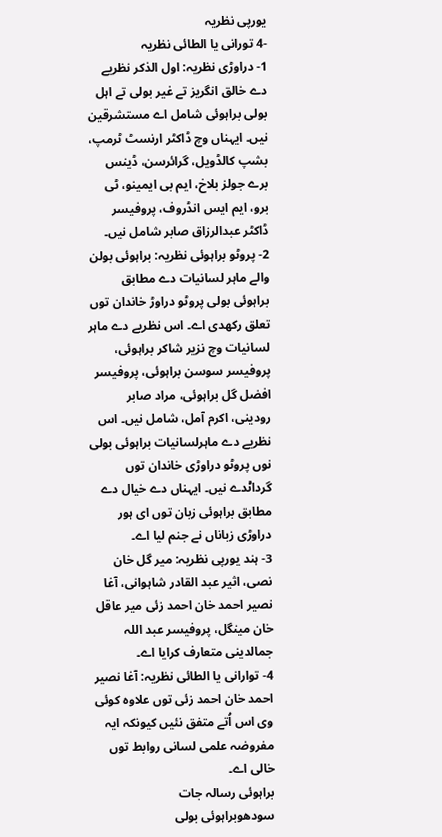یورپی نظریہ
-4 تورانی یا الطائی نظریہ
1- دراوڑی نظریہ: اول الذکر نظریے دے خالق انگریز تے غیر بولی تے اہل بولی براہوئی شامل اے مستشرقین نيں۔ ایہناں وچ ڈاکٹر ارنسٹ ٹرمپ، بشپ کالڈویل، گرائرسن، ڈینس برے جولز بلاخ، ایم بی ایمینو، ٹی برو، ایم ایس انڈروف، پروفیسر ڈاکٹر عبدالرزاق صابر شامل نيں۔
2- پروٹو براہوئی نظریہ: براہوئی بولن والے ماہر لسانیات دے مطابق براہوئی بولی پروٹو دراوڑ خاندان توں تعلق رکھدی اے۔ اس نظریے دے ماہر لسانیات وچ نزیر شاکر براہوئی، پروفیسر سوسن براہوئی، پروفیسر افضل گل براہوئی، مراد صابر رودینی، اکرم آمل، شامل نيں۔ اس نظریے دے ماہرلسانیات براہوئی بولی نوں پروٹو دراوڑی خاندان توں گرداݨدے نيں۔ ایہناں دے خیال دے مطابق براہوئی زبان توں ای ہور دراوڑی زباناں نے جنم لیا اے۔
3- ہند یورپی نظریہ: میر گل خان نصی، اثیر عبد القادر شاہوانی، آغا نصیر احمد خان احمد زئی میر عاقل خان مینگل، پروفیسر عبد اللہ جمالدینی متعارف کرایا اے۔
4- توارانی یا الطائی نظریہ: آغا نصیر احمد خان احمد زئی توں علاوہ کوئی وی اس اُتے متفق نئيں کیونکہ ایہ مفروضہ علمی لسانی روابط توں خالی اے۔
براہوئی رسالہ جات
سودھوبراہوئی بولی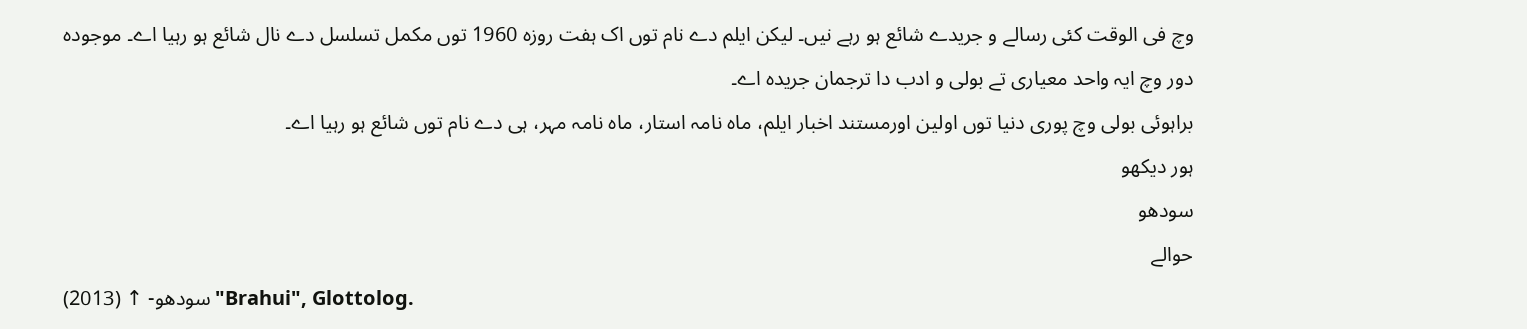وچ فی الوقت کئی رسالے و جریدے شائع ہو رہے نيں۔ لیکن ایلم دے نام توں اک ہفت روزہ 1960 توں مکمل تسلسل دے نال شائع ہو رہیا اے۔ موجودہ دور وچ ایہ واحد معیاری تے بولی و ادب دا ترجمان جریدہ اے۔
براہوئی بولی وچ پوری دنیا توں اولین اورمستند اخبار ایلم، ماہ نامہ استار، ماہ نامہ مہر، ہی دے نام توں شائع ہو رہیا اے۔
ہور دیکھو
سودھو
حوالے
سودھو- ↑ (2013) "Brahui", Glottolog.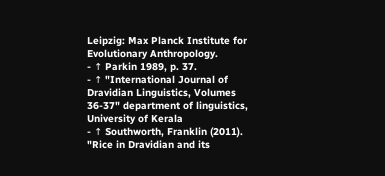Leipzig: Max Planck Institute for Evolutionary Anthropology.
- ↑ Parkin 1989, p. 37.
- ↑ "International Journal of Dravidian Linguistics, Volumes 36-37" department of linguistics, University of Kerala
- ↑ Southworth, Franklin (2011). "Rice in Dravidian and its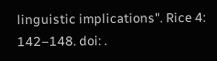linguistic implications". Rice 4: 142–148. doi: .